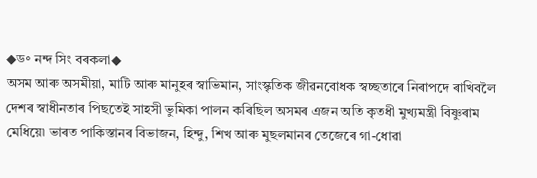◆ড॰ নন্দ সিং বৰকলা◆
অসম আৰু অসমীয়া, মাটি আৰু মানুহৰ স্বাভিমান, সাংস্কৃতিক জীৱনবোধক স্বচ্ছতাৰে নিৰাপদে ৰাখিবলৈ দেশৰ স্বাধীনতাৰ পিছতেই সাহসী ভুমিকা পালন কৰিছিল অসমৰ এজন অতি কৃতধী মুখ্যমন্ত্ৰী বিষ্ণুৰাম মেধিয়ে৷ ভাৰত পাকিস্তানৰ বিভাজন, হিন্দু, শিখ আৰু মুছলমানৰ তেজেৰে গা-ধোৱা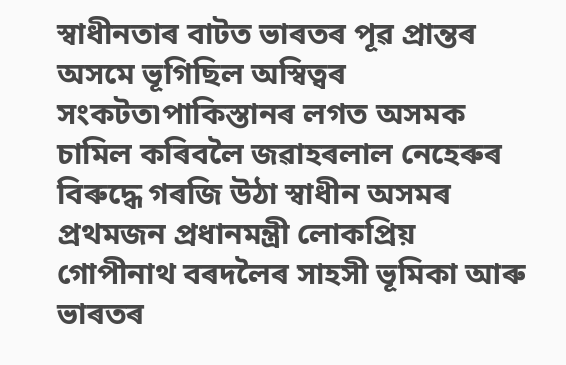স্বাধীনতাৰ বাটত ভাৰতৰ পূৱ প্ৰান্তৰ অসমে ভূগিছিল অস্বিত্বৰ সংকটত৷পাকিস্তানৰ লগত অসমক চামিল কৰিবলৈ জৱাহৰলাল নেহেৰুৰ বিৰুদ্ধে গৰজি উঠা স্বাধীন অসমৰ প্ৰথমজন প্ৰধানমন্ত্ৰী লোকপ্ৰিয় গোপীনাথ বৰদলৈৰ সাহসী ভূমিকা আৰু ভাৰতৰ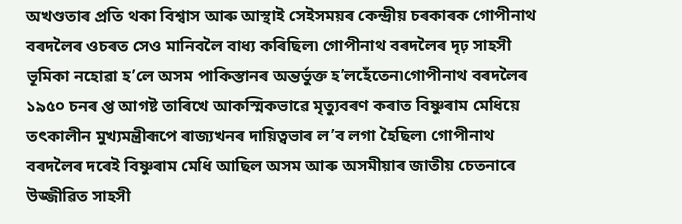অখণ্ডতাৰ প্ৰতি থকা বিশ্বাস আৰু আস্থাই সেইসময়ৰ কেন্দ্ৰীয় চৰকাৰক গোপীনাথ বৰদলৈৰ ওচৰত সেও মানিবলৈ বাধ্য কৰিছিল৷ গোপীনাথ বৰদলৈৰ দৃঢ় সাহসী ভূমিকা নহোৱা হ’লে অসম পাকিস্তানৰ অন্তৰ্ভুক্ত হ’লহেঁতেন৷গোপীনাথ বৰদলৈৰ ১৯৫০ চনৰ প্ত আগষ্ট তাৰিখে আকস্মিকভাৱে মৃত্যুবৰণ কৰাত বিষ্ণুৰাম মেধিয়ে তৎকালীন মুখ্যমন্ত্ৰীৰূপে ৰাজ্যখনৰ দায়িত্বভাৰ ল’ব লগা হৈছিল৷ গোপীনাথ বৰদলৈৰ দৰেই বিষ্ণুৰাম মেধি আছিল অসম আৰু অসমীয়াৰ জাতীয় চেতনাৰে উজ্জীৱিত সাহসী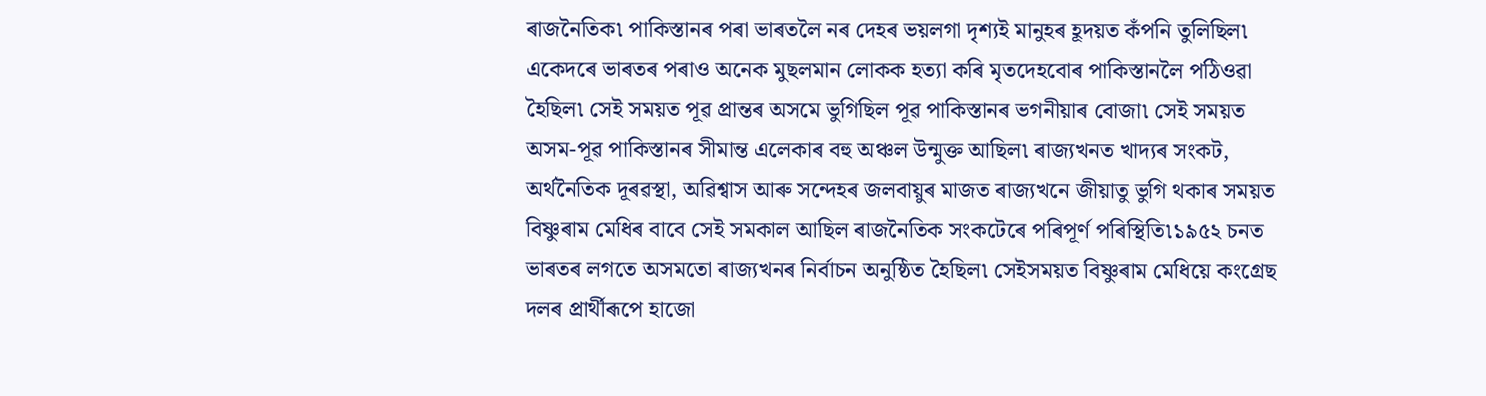ৰাজনৈতিক৷ পাকিস্তানৰ পৰা ভাৰতলৈ নৰ দেহৰ ভয়লগা দৃশ্যই মানুহৰ হূদয়ত কঁপনি তুলিছিল৷ একেদৰে ভাৰতৰ পৰাও অনেক মুছলমান লোকক হত্যা কৰি মৃতদেহবোৰ পাকিস্তানলৈ পঠিওৱা হৈছিল৷ সেই সময়ত পূৱ প্ৰান্তৰ অসমে ভুগিছিল পূৱ পাকিস্তানৰ ভগনীয়াৰ বোজা৷ সেই সময়ত অসম-পূৱ পাকিস্তানৰ সীমান্ত এলেকাৰ বহু অঞ্চল উন্মুক্ত আছিল৷ ৰাজ্যখনত খাদ্যৰ সংকট, অৰ্থনৈতিক দূৰৱস্থা, অৱিশ্বাস আৰু সন্দেহৰ জলবায়ুৰ মাজত ৰাজ্যখনে জীয়াতু ভুগি থকাৰ সময়ত বিষ্ণুৰাম মেধিৰ বাবে সেই সমকাল আছিল ৰাজনৈতিক সংকটেৰে পৰিপূৰ্ণ পৰিস্থিতি৷১৯৫২ চনত ভাৰতৰ লগতে অসমতো ৰাজ্যখনৰ নিৰ্বাচন অনুষ্ঠিত হৈছিল৷ সেইসময়ত বিষ্ণুৰাম মেধিয়ে কংগ্ৰেছ দলৰ প্ৰাৰ্থীৰূপে হাজো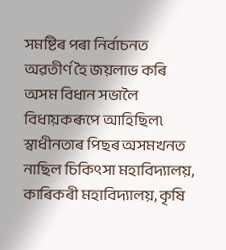সমষ্টিৰ পৰা নিৰ্বাচনত অৱতীৰ্ণ হৈ জয়লাভ কৰি অসম বিধান সভালৈ বিধায়কৰূপে আহিছিল৷ স্বাধীনতাৰ পিছৰ অসমখনত নাছিল চিকিৎসা মহাবিদ্যালয়, কাৰিকৰী মহাবিদ্যালয়, কৃষি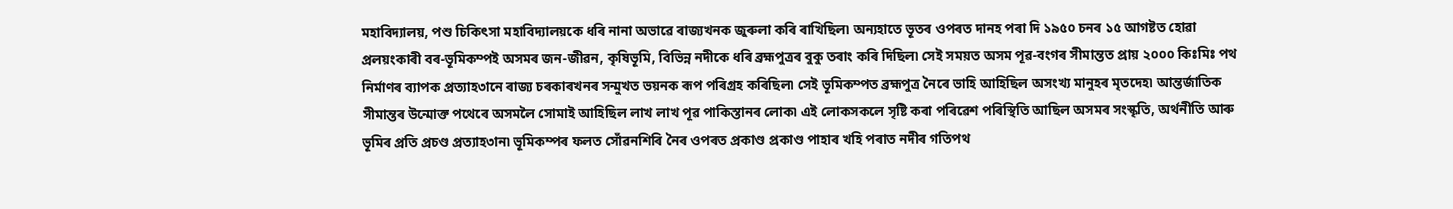মহাবিদ্যালয়, পশু চিকিৎসা মহাবিদ্যালয়কে ধৰি নানা অভাৱে ৰাজ্যখনক জুৰুলা কৰি ৰাখিছিল৷ অন্যহাতে ভূতৰ ওপৰত দানহ পৰা দি ১৯৫০ চনৰ ১৫ আগষ্টত হোৱা প্ৰলয়ংকাৰী বৰ-ভূমিকম্পই অসমৰ জন-জীৱন, কৃষিভূমি, বিভিন্ন নদীকে ধৰি ব্ৰহ্মপুত্ৰৰ বুকু তৰাং কৰি দিছিল৷ সেই সময়ত অসম পূৱ-বংগৰ সীমান্তত প্ৰায় ২০০০ কিঃমিঃ পথ নিৰ্মাণৰ ব্যাপক প্ৰত্যাহ৩ানে ৰাজ্য চৰকাৰখনৰ সন্মুখত ভয়নক ৰূপ পৰিগ্ৰহ কৰিছিল৷ সেই ভূমিকম্পত ব্ৰহ্মপুত্ৰ নৈৰে ভাহি আহিছিল অসংখ্য মানুহৰ মৃতদেহ৷ আন্তৰ্জাতিক সীমান্তৰ উন্মোক্ত পথেৰে অসমলৈ সোমাই আহিছিল লাখ লাখ পূৱ পাকিস্তানৰ লোক৷ এই লোকসকলে সৃষ্টি কৰা পৰিৱেশ পৰিস্থিতি আছিল অসমৰ সংস্কৃতি, অৰ্থনীতি আৰু ভূমিৰ প্ৰতি প্ৰচণ্ড প্ৰত্যাহ৩ান৷ ভূমিকম্পৰ ফলত সোঁৱনশিৰি নৈৰ ওপৰত প্ৰকাণ্ড প্ৰকাণ্ড পাহাৰ খহি পৰাত নদীৰ গতিপথ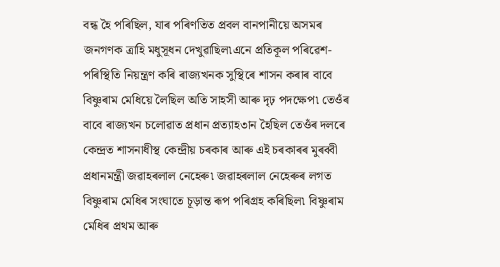বন্ধ হৈ পৰিছিল, যাৰ পৰিণতিত প্ৰবল বানপানীয়ে অসমৰ জনগণক ত্ৰাহি মধুসূধন দেখুৱাছিল৷এনে প্ৰতিকূল পৰিৱেশ-পৰিস্থিতি নিয়ন্ত্ৰণ কৰি ৰাজ্যখনক সুস্থিৰে শাসন কৰাৰ বাবে বিষ্ণুৰাম মেধিয়ে লৈছিল অতি সাহসী আৰু দৃঢ় পদক্ষেপ৷ তেওঁৰ বাবে ৰাজ্যখন চলোৱাত প্ৰধান প্ৰত্যাহ৩ান হৈছিল তেওঁৰ দলৰে কেন্দ্ৰত শাসনাধীস্থ কেন্দ্ৰীয় চৰকাৰ আৰু এই চৰকাৰৰ মুৰব্বী প্ৰধানমন্ত্ৰী জৱাহৰলাল নেহেৰু৷ জৱাহৰলাল নেহেৰুৰ লগত বিষ্ণুৰাম মেধিৰ সংঘাতে চূড়ান্ত ৰূপ পৰিগ্ৰহ কৰিছিল৷ বিষ্ণুৰাম মেধিৰ প্ৰথম আৰু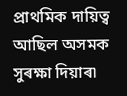প্ৰাথমিক দায়িত্ব আছিল অসমক সুৰক্ষা দিয়াৰ৷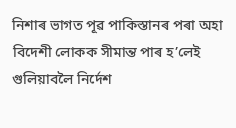নিশাৰ ভাগত পূৱ পাকিস্তানৰ পৰা অহা বিদেশী লোকক সীমান্ত পাৰ হ’লেই গুলিয়াবলৈ নিৰ্দেশ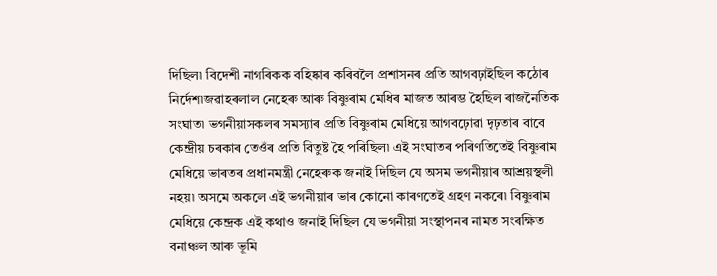দিছিল৷ বিদেশী নাগৰিকক বহিষ্কাৰ কৰিবলৈ প্ৰশাসনৰ প্ৰতি আগবঢ়াইছিল কঠোৰ নিৰ্দেশ৷জৱাহৰলাল নেহেৰু আৰু বিষ্ণুৰাম মেধিৰ মাজত আৰম্ভ হৈছিল ৰাজনৈতিক সংঘাত৷ ভগনীয়াসকলৰ সমস্যাৰ প্ৰতি বিষ্ণুৰাম মেধিয়ে আগবঢ়োৱা দৃঢ়তাৰ বাবে কেন্দ্ৰীয় চৰকাৰ তেওঁৰ প্ৰতি বিতুষ্ট হৈ পৰিছিল৷ এই সংঘাতৰ পৰিণতিতেই বিষ্ণুৰাম মেধিয়ে ভাৰতৰ প্ৰধানমন্ত্ৰী নেহেৰুক জনাই দিছিল যে অসম ভগনীয়াৰ আশ্ৰয়স্থলী নহয়৷ অসমে অকলে এই ভগনীয়াৰ ভাৰ কোনো কাৰণতেই গ্ৰহণ নকৰে৷ বিষ্ণুৰাম মেধিয়ে কেন্দ্ৰক এই কথাও জনাই দিছিল যে ভগনীয়া সংস্থাপনৰ নামত সংৰক্ষিত বনাঞ্চল আৰু ভূমি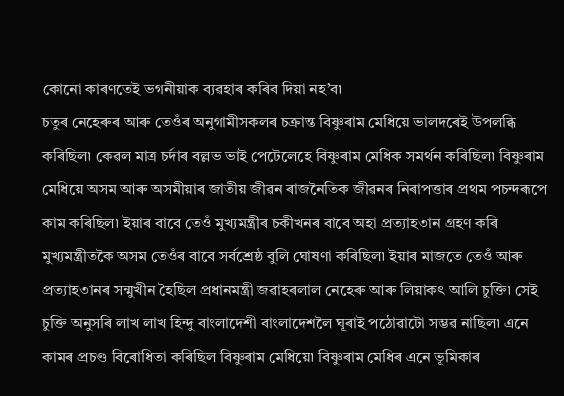কোনো কাৰণতেই ভগনীয়াক ব্যৱহাৰ কৰিব দিয়া নহ’ব৷
চতুৰ নেহেৰুৰ আৰু তেওঁৰ অনুগামীসকলৰ চক্ৰান্ত বিষ্ণুৰাম মেধিয়ে ভালদৰেই উপলব্ধি কৰিছিল৷ কেৱল মাত্ৰ চৰ্দাৰ বল্লভ ভাই পেটেলেহে বিষ্ণুৰাম মেধিক সমৰ্থন কৰিছিল৷ বিষ্ণুৰাম মেধিয়ে অসম আৰু অসমীয়াৰ জাতীয় জীৱন ৰাজনৈতিক জীৱনৰ নিৰাপত্তাৰ প্ৰথম পচন্দৰূপে কাম কৰিছিল৷ ইয়াৰ বাবে তেওঁ মুখ্যমন্ত্ৰীৰ চকীখনৰ বাবে অহা প্ৰত্যাহ৩ান গ্ৰহণ কৰি মুখ্যমন্ত্ৰীতকৈ অসম তেওঁৰ বাবে সৰ্বশ্ৰেষ্ঠ বুলি ঘোষণা কৰিছিল৷ ইয়াৰ মাজতে তেওঁ আৰু প্ৰত্যাহ৩ানৰ সন্মুখীন হৈছিল প্ৰধানমন্ত্ৰী জৱাহৰলাল নেহেৰু আৰু লিয়াকৎ আলি চুক্তি৷ সেই চুক্তি অনুসৰি লাখ লাখ হিন্দু বাংলাদেশী বাংলাদেশলৈ ঘূৰাই পঠোৱাটো সম্ভৱ নাছিল৷ এনে কামৰ প্ৰচণ্ড বিৰোধিতা কৰিছিল বিষ্ণুৰাম মেধিয়ে৷ বিষ্ণুৰাম মেধিৰ এনে ভূমিকাৰ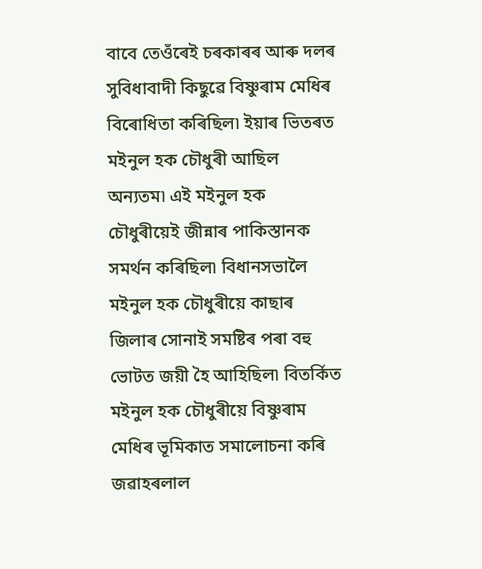বাবে তেওঁৰেই চৰকাৰৰ আৰু দলৰ সুবিধাবাদী কিছুৱে বিষ্ণুৰাম মেধিৰ বিৰোধিতা কৰিছিল৷ ইয়াৰ ভিতৰত মইনুল হক চৌধুৰী আছিল অন্যতম৷ এই মইনুল হক চৌধুৰীয়েই জীন্নাৰ পাকিস্তানক সমৰ্থন কৰিছিল৷ বিধানসভালৈ মইনুল হক চৌধুৰীয়ে কাছাৰ জিলাৰ সোনাই সমষ্টিৰ পৰা বহু ভোটত জয়ী হৈ আহিছিল৷ বিতৰ্কিত মইনুল হক চৌধুৰীয়ে বিষ্ণুৰাম মেধিৰ ভূমিকাত সমালোচনা কৰি জৱাহৰলাল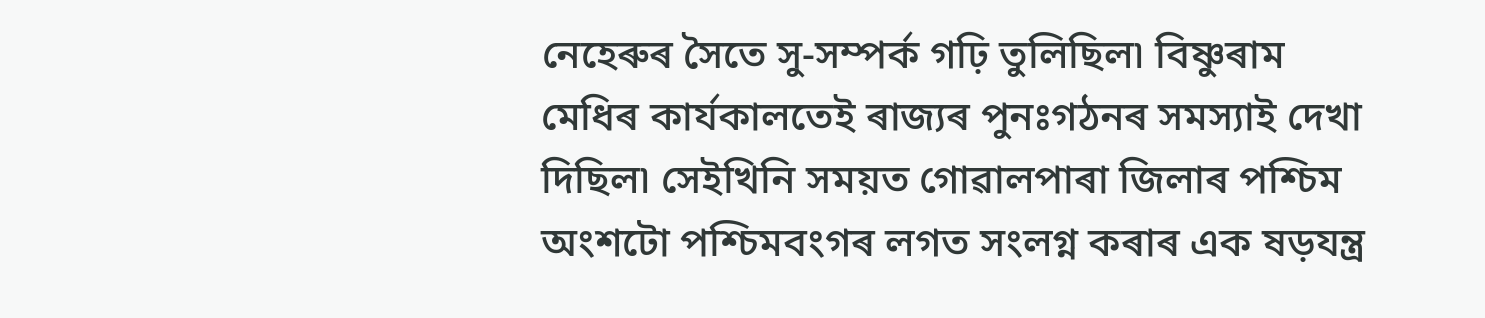নেহেৰুৰ সৈতে সু-সম্পৰ্ক গঢ়ি তুলিছিল৷ বিষ্ণুৰাম মেধিৰ কাৰ্যকালতেই ৰাজ্যৰ পুনঃগঠনৰ সমস্যাই দেখা দিছিল৷ সেইখিনি সময়ত গোৱালপাৰা জিলাৰ পশ্চিম অংশটো পশ্চিমবংগৰ লগত সংলগ্ন কৰাৰ এক ষড়যন্ত্ৰ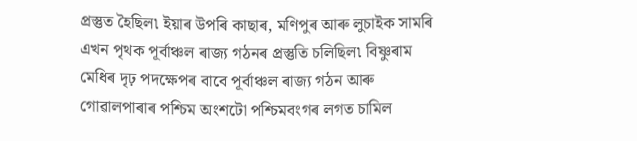প্ৰস্তুত হৈছিল৷ ইয়াৰ উপৰি কাছাৰ, মণিপুৰ আৰু লুচাইক সামৰি এখন পৃথক পূৰ্বাঞ্চল ৰাজ্য গঠনৰ প্ৰস্তুতি চলিছিল৷ বিষ্ণুৰাম মেধিৰ দৃঢ় পদক্ষেপৰ বাবে পূৰ্বাঞ্চল ৰাজ্য গঠন আৰু গোৱালপাৰাৰ পশ্চিম অংশটো পশ্চিমবংগৰ লগত চামিল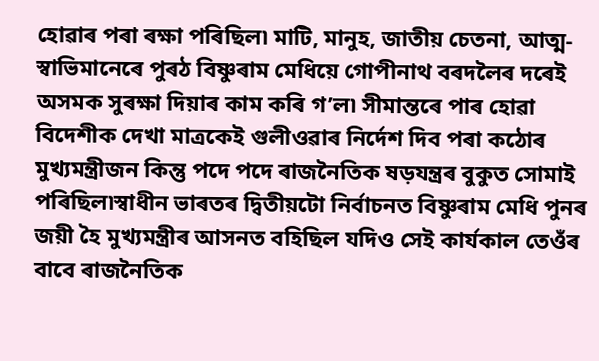হোৱাৰ পৰা ৰক্ষা পৰিছিল৷ মাটি, মানুহ, জাতীয় চেতনা, আত্ম-স্বাভিমানেৰে পুৰঠ বিষ্ণুৰাম মেধিয়ে গোপীনাথ বৰদলৈৰ দৰেই অসমক সুৰক্ষা দিয়াৰ কাম কৰি গ’ল৷ সীমান্তৰে পাৰ হোৱা বিদেশীক দেখা মাত্ৰকেই গুলীওৱাৰ নিৰ্দেশ দিব পৰা কঠোৰ মুখ্যমন্ত্ৰীজন কিন্তু পদে পদে ৰাজনৈতিক ষড়যন্ত্ৰৰ বুকুত সোমাই পৰিছিল৷স্বাধীন ভাৰতৰ দ্বিতীয়টো নিৰ্বাচনত বিষ্ণুৰাম মেধি পুনৰ জয়ী হৈ মুখ্যমন্ত্ৰীৰ আসনত বহিছিল যদিও সেই কাৰ্যকাল তেওঁৰ বাবে ৰাজনৈতিক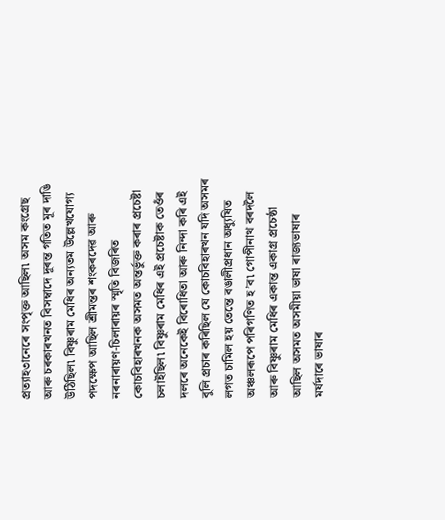প্ৰত্যাহ৩ানেৰে সংপৃক্ত আছিল৷ অসম কংগ্ৰেছ আৰু চৰকাৰখনত বিসম্বাদে দূৰন্ত গতিত মূৰ দাঙি উঠিছিল৷ বিষ্ণুৰাম মেধিৰ অন্যতম উল্লেখযোগ্য পদক্ষেপ আছিল শ্ৰীমন্তৰ শংকৰদেৱ আৰু নৰনাৰায়ণ-চিলাৰায়ৰ স্মৃতি বিজৰিত কোচবিহাৰখনক অসমত অন্তৰ্ভুক্ত কৰাৰ প্ৰচেষ্টা চলাইছিল৷ বিষ্ণুৰাম মেধিৰ এই প্ৰচেষ্টাক তেওঁৰ দলৰে অনেকেই বিৰোধিতা আৰু নিন্দা কৰি এই বুলি প্ৰচাৰ কৰিছিল যে কোচবিহাৰখন যদি অসমৰ লগত চামিল হয় তেন্তে বঙালীপ্ৰধান অধ্যুষিত অঞ্চলৰূপে পৰিগণিত হ’ব৷ গোপীনাথ বৰদলৈ আৰু বিষ্ণুৰাম মেধিৰ একান্ত একাগ্ৰ প্ৰচেষ্ঠা আছিল অসমত অসমীয়া ভাষা ৰাজ্যভাষাৰ মৰ্যদাৰে ভাষাৰ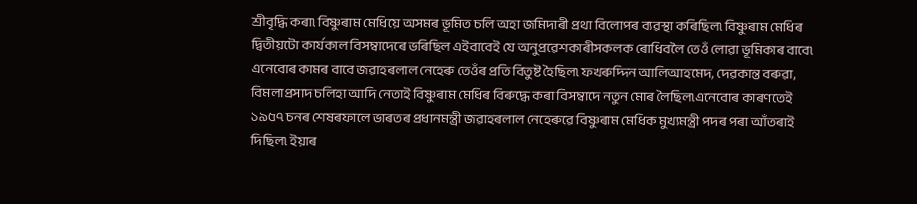শ্ৰীবৃদ্ধি কৰা৷ বিষ্ণুৰাম মেধিয়ে অসমৰ ভূমিত চলি অহা জমিদাৰী প্ৰথা বিলোপৰ ব্যৱস্থা কৰিছিল৷ বিষ্ণুৰাম মেধিৰ দ্বিতীয়টো কাৰ্যকাল বিসম্বাদেৰে ভৰিছিল এইবাবেই যে অনুপ্ৰৱেশকাৰীসকলক ৰোধিবলৈ তেওঁ লোৱা ভূমিকাৰ বাবে৷ এনেবোৰ কামৰ বাবে জৱাহৰলাল নেহেৰু তেওঁৰ প্ৰতি বিতুষ্ট হৈছিল৷ ফখৰুদ্দিন আলিআহমেদ, দেৱকান্ত বৰুৱা, বিমলাপ্ৰসাদ চলিহা আদি নেতাই বিষ্ণুৰাম মেধিৰ বিৰুদ্ধে কৰা বিসম্বাদে নতুন মোৰ লৈছিল৷এনেবোৰ কাৰণতেই ১৯৫৭ চনৰ শেষৰফালে ভাৰতৰ প্ৰধানমন্ত্ৰী জৱাহৰলাল নেহেৰুৱে বিষ্ণুৰাম মেধিক মুখ্যমন্ত্ৰী পদৰ পৰা আঁতৰাই দিছিল৷ ইয়াৰ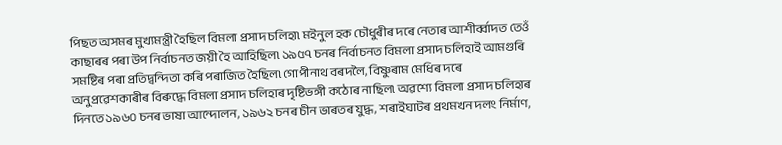পিছত অসমৰ মুখ্যমন্ত্ৰী হৈছিল বিমলা প্ৰসাদ চলিহা৷ মইনুল হক চৌধুৰীৰ দৰে নেতাৰ আশীৰ্ব্বাদত তেওঁ কাছাৰৰ পৰা উপ নিৰ্বাচনত জয়ী হৈ আহিছিল৷ ১৯৫৭ চনৰ নিৰ্বাচনত বিমলা প্ৰসাদ চলিহাই আমগুৰি সমষ্টিৰ পৰা প্ৰতিদ্বন্দিতা কৰি পৰাজিত হৈছিল৷ গোপীনাথ বৰদলৈ, বিষ্ণুৰাম মেধিৰ দৰে অনুপ্ৰৱেশকাৰীৰ বিৰুদ্ধে বিমলা প্ৰসাদ চলিহাৰ দৃষ্টিভঙ্গী কঠোৰ নাছিল৷ অৱশ্যে বিমলা প্ৰসাদ চলিহাৰ দিনতে ১৯৬০ চনৰ ভাষা আন্দোলন, ১৯৬২ চনৰ চীন ভাৰতৰ যুদ্ধ, শৰাইঘাটৰ প্ৰথমখন দলং নিৰ্মাণ,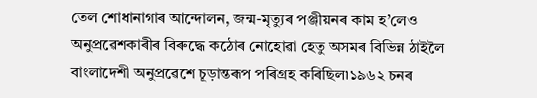তেল শোধানাগাৰ আন্দোলন, জন্ম-মৃত্যুৰ পঞ্জীয়নৰ কাম হ’লেও অনুপ্ৰৱেশকাৰীৰ বিৰুদ্ধে কঠোৰ নোহোৱা হেতু অসমৰ বিভিন্ন ঠাইলৈ বাংলাদেশী অনুপ্ৰৱেশে চূড়ান্তৰূপ পৰিগ্ৰহ কৰিছিল৷১৯৬২ চনৰ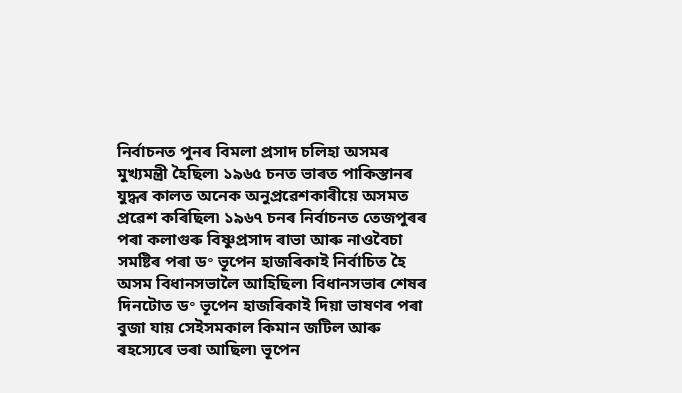নিৰ্বাচনত পুনৰ বিমলা প্ৰসাদ চলিহা অসমৰ মুখ্যমন্ত্ৰী হৈছিল৷ ১৯৬৫ চনত ভাৰত পাকিস্তানৰ যুদ্ধৰ কালত অনেক অনুপ্ৰৱেশকাৰীয়ে অসমত প্ৰৱেশ কৰিছিল৷ ১৯৬৭ চনৰ নিৰ্বাচনত তেজপুৰৰ পৰা কলাগুৰু বিষ্ণুপ্ৰসাদ ৰাভা আৰু নাওবৈচা সমষ্টিৰ পৰা ড॰ ভূপেন হাজৰিকাই নিৰ্বাচিত হৈ অসম বিধানসভালৈ আহিছিল৷ বিধানসভাৰ শেষৰ দিনটোত ড॰ ভূপেন হাজৰিকাই দিয়া ভাষণৰ পৰা বুজা যায় সেইসমকাল কিমান জটিল আৰু ৰহস্যেৰে ভৰা আছিল৷ ভূপেন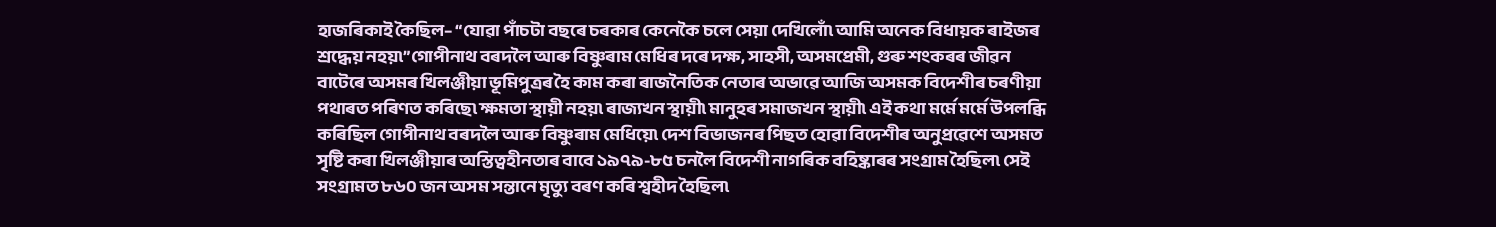হাজৰিকাই কৈছিল– “যোৱা পাঁচটা বছৰে চৰকাৰ কেনেকৈ চলে সেয়া দেখিলোঁ৷ আমি অনেক বিধায়ক ৰাইজৰ শ্ৰদ্ধেয় নহয়৷”গোপীনাথ বৰদলৈ আৰু বিষ্ণুৰাম মেধিৰ দৰে দক্ষ, সাহসী, অসমপ্ৰেমী, গুৰু শংকৰৰ জীৱন বাটেৰে অসমৰ খিলঞ্জীয়া ভূমিপুত্ৰৰ হৈ কাম কৰা ৰাজনৈতিক নেতাৰ অভাৱে আজি অসমক বিদেশীৰ চৰণীয়া পথাৰত পৰিণত কৰিছে৷ ক্ষমতা স্থায়ী নহয়৷ ৰাজ্যখন স্থায়ী৷ মানুহৰ সমাজখন স্থায়ী৷ এই কথা মৰ্মে মৰ্মে উপলব্ধি কৰিছিল গোপীনাথ বৰদলৈ আৰু বিষ্ণুৰাম মেধিয়ে৷ দেশ বিভাজনৰ পিছত হোৱা বিদেশীৰ অনুপ্ৰৱেশে অসমত সৃষ্টি কৰা খিলঞ্জীয়াৰ অস্তিত্বহীনতাৰ বাবে ১৯৭৯-৮৫ চনলৈ বিদেশী নাগৰিক বহিষ্কাৰৰ সংগ্ৰাম হৈছিল৷ সেই সংগ্ৰামত ৮৬০ জন অসম সন্তানে মৃত্যু বৰণ কৰি শ্বহীদ হৈছিল৷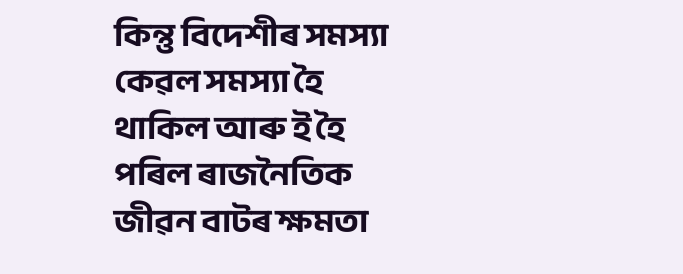কিন্তু বিদেশীৰ সমস্যা কেৱল সমস্যা হৈ থাকিল আৰু ই হৈ পৰিল ৰাজনৈতিক জীৱন বাটৰ ক্ষমতা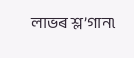লাভৰ শ্ল’গান৷